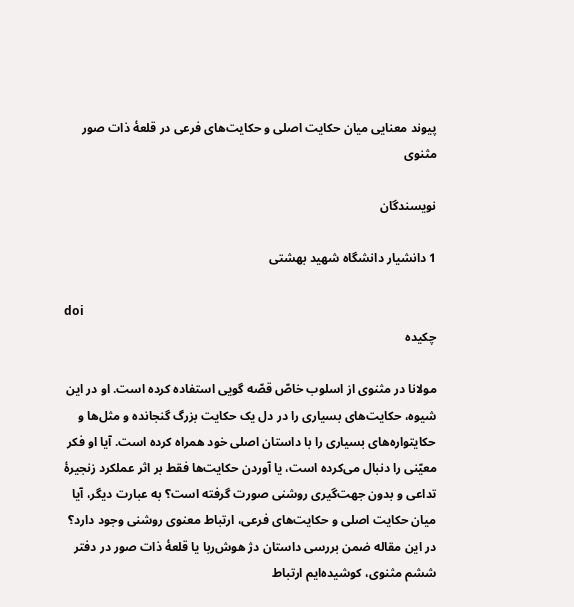پیوند معنایی میان حکایت اصلی و حکایت‌های فرعی در قلعۀ ذات صور مثنوی

نویسندگان

1 دانشیار دانشگاه شهید بهشتی

doi
چکیده

مولانا در مثنوی از اسلوب خاصّ قصّه گویی استفاده کرده است. او در این شیوه، حکایت‌های بسیاری را در دل یک حکایت بزرگ گنجانده و مثل‌ها و حکایتواره‌های بسیاری را با داستان اصلی خود همراه کرده است. آیا او فکر معیّنی را دنبال می‌کرده است، یا آوردن حکایت‌ها فقط بر اثر عملکرد زنجیرۀ تداعی و بدون جهت‌گیری روشنی صورت گرفته است؟ به عبارت دیگر، آیا میان حکایت اصلی و حکایت‌های فرعی، ارتباط معنوی روشنی وجود دارد؟ در این مقاله ضمن بررسی داستان دژ هوش‌ربا یا قلعۀ ذات صور در دفتر ششم مثنوی، کوشیده‌ایم ارتباط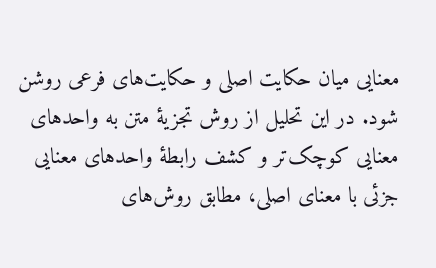معنایی میان حکایت اصلی و حکایت‌های فرعی روشن شود. در این تحلیل از روش تجزیۀ متن به واحدهای معنایی کوچک‌تر و کشف رابطۀ واحدهای معنایی جزئی با معنای اصلی، مطابق روش‌های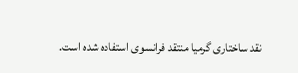نقد ساختاری گرمیا منتقد فرانسوی استفاده شده است.